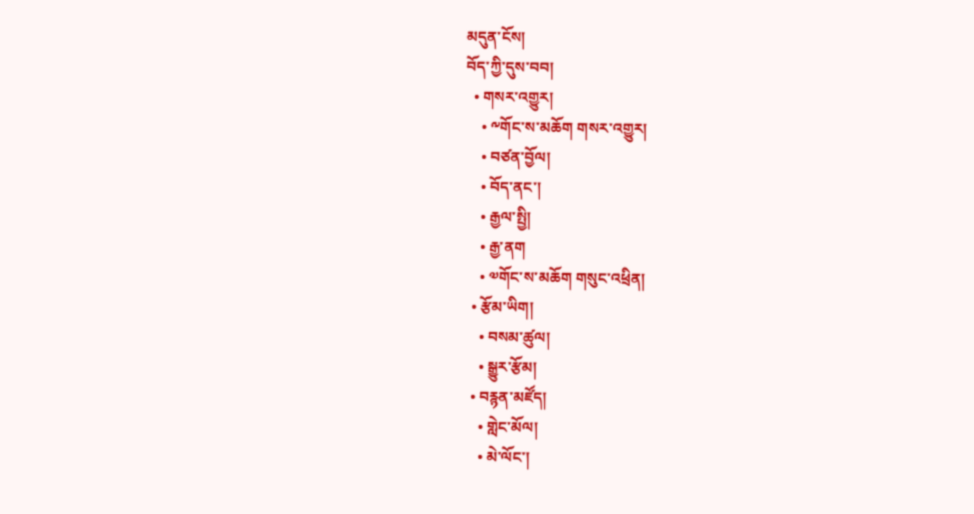མདུན་ངོས།
བོད་ཀྱི་དུས་བབ།
  • གསར་འགྱུར།
    • ༸གོང་ས་མཆོག གསར་འགྱུར།
    • བཙན་བྱོལ།
    • བོད་ནང་།
    • རྒྱལ་སྤྱི།
    • རྒྱ་ནག
    • ༧གོང་ས་མཆོག གསུང་འཕྲིན།
  • རྩོམ་ཡིག།
    • བསམ་ཚུལ།
    • སྒྱུར་རྩོམ།
  • བརྙན་མཛོད།
    • གླེང་མོལ།
    • མེ་ལོང་།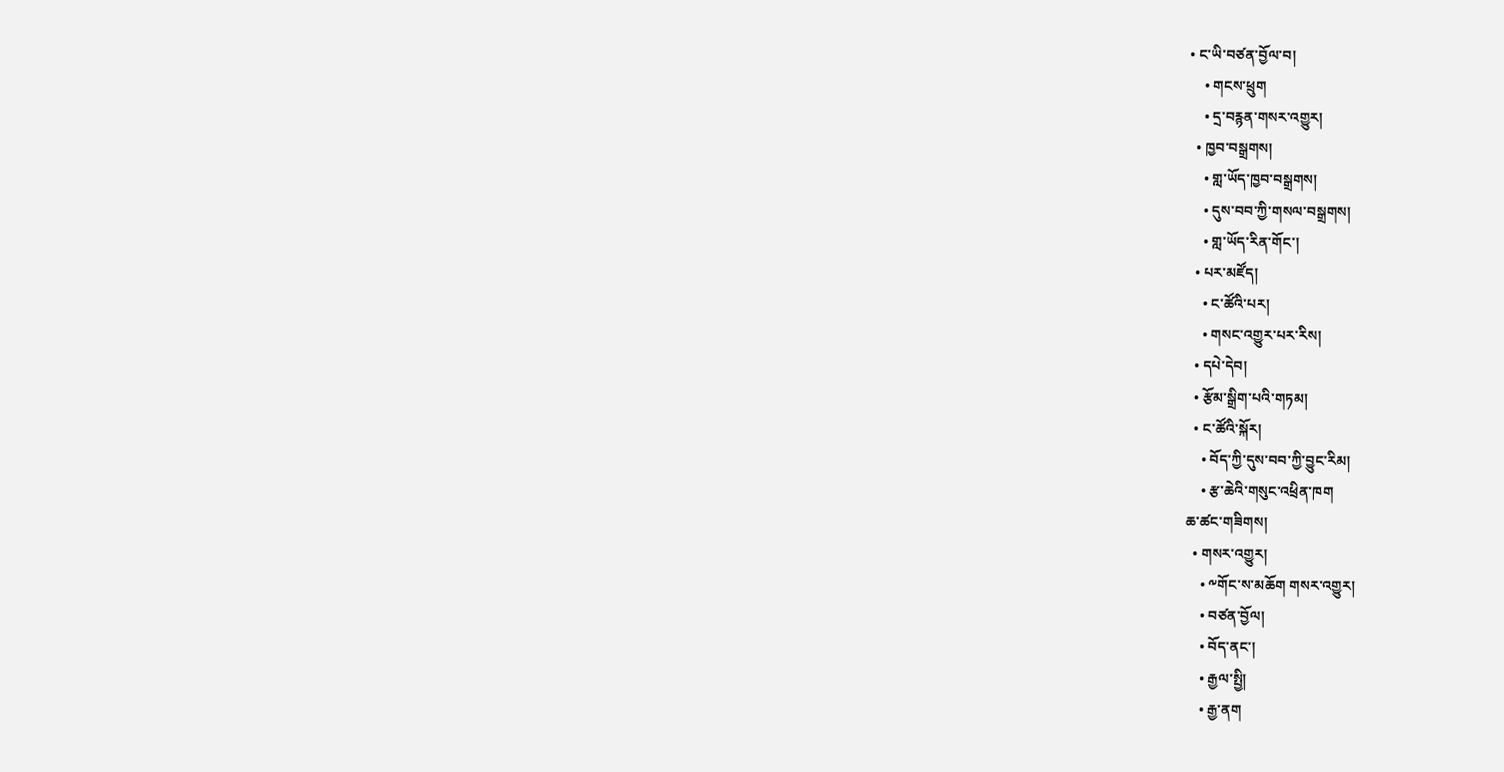• ང་ཡི་བཙན་བྱོལ་བ།
    • གངས་ཕྲུག
    • དྲ་བརྙན་གསར་འགྱུར།
  • ཁྱབ་བསྒྲགས།
    • གླ་ཡོད་ཁྱབ་བསྒྲགས།
    • དུས་བབ་ཀྱི་གསལ་བསྒྲགས།
    • གླ་ཡོད་རིན་གོང་།
  • པར་མཛོད།
    • ང་ཚོའི་པར།
    • གསང་འགྱུར་པར་རིས།
  • དཔེ་དེབ།
  • རྩོམ་སྒྲིག་པའི་གཏམ།
  • ང་ཚོའི་སྐོར།
    • བོད་ཀྱི་དུས་བབ་ཀྱི་བྱུང་རིམ།
    • རྩ་ཆེའི་གསུང་འཕྲིན་ཁག
ཆ་ཚང་གཟིགས།
  • གསར་འགྱུར།
    • ༸གོང་ས་མཆོག གསར་འགྱུར།
    • བཙན་བྱོལ།
    • བོད་ནང་།
    • རྒྱལ་སྤྱི།
    • རྒྱ་ནག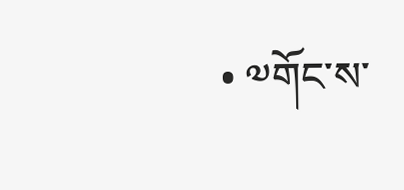• ༧གོང་ས་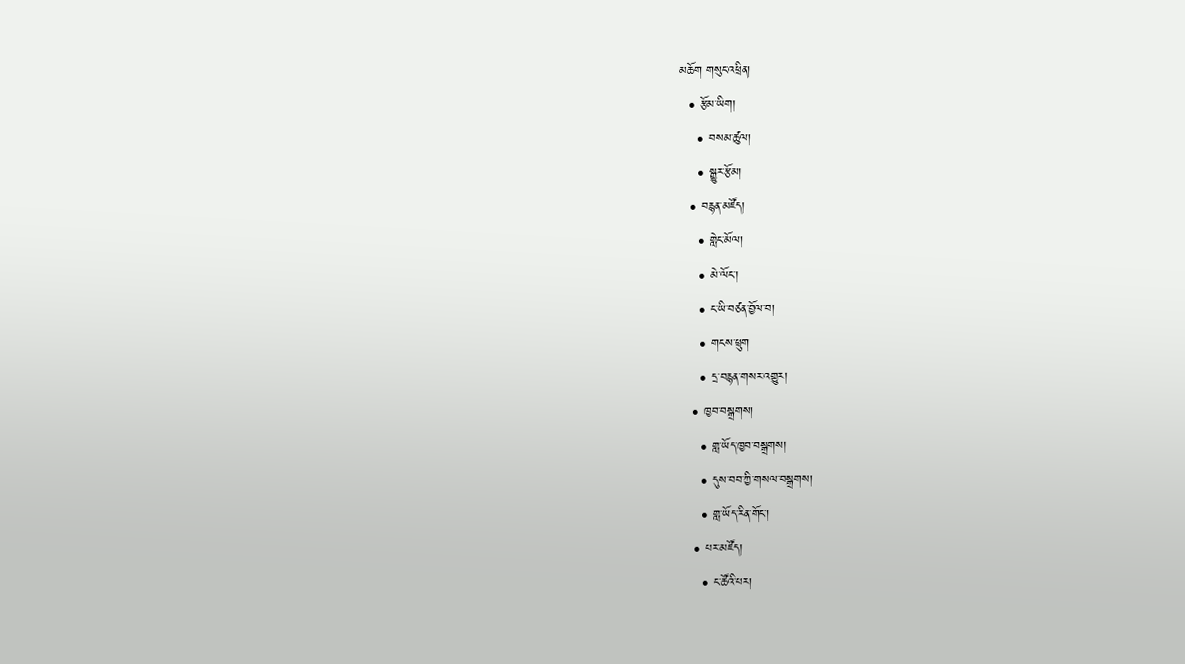མཆོག གསུང་འཕྲིན།
  • རྩོམ་ཡིག།
    • བསམ་ཚུལ།
    • སྒྱུར་རྩོམ།
  • བརྙན་མཛོད།
    • གླེང་མོལ།
    • མེ་ལོང་།
    • ང་ཡི་བཙན་བྱོལ་བ།
    • གངས་ཕྲུག
    • དྲ་བརྙན་གསར་འགྱུར།
  • ཁྱབ་བསྒྲགས།
    • གླ་ཡོད་ཁྱབ་བསྒྲགས།
    • དུས་བབ་ཀྱི་གསལ་བསྒྲགས།
    • གླ་ཡོད་རིན་གོང་།
  • པར་མཛོད།
    • ང་ཚོའི་པར།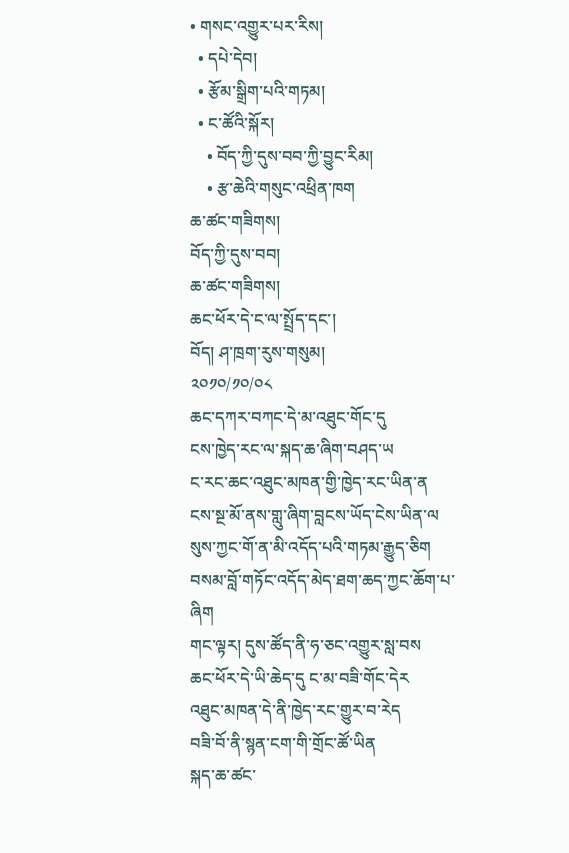• གསང་འགྱུར་པར་རིས།
  • དཔེ་དེབ།
  • རྩོམ་སྒྲིག་པའི་གཏམ།
  • ང་ཚོའི་སྐོར།
    • བོད་ཀྱི་དུས་བབ་ཀྱི་བྱུང་རིམ།
    • རྩ་ཆེའི་གསུང་འཕྲིན་ཁག
ཆ་ཚང་གཟིགས།
བོད་ཀྱི་དུས་བབ།
ཆ་ཚང་གཟིགས།
ཆང་ཕོར་དེ་ང་ལ་སྤྲོད་དང་།
བོད། ཤ་ཁྲག་རུས་གསུམ།
༢༠༡༠/༡༠/༠༨
ཆང་དཀར་བཀང་དེ་མ་འཐུང་གོང་དུ
ངས་ཁྱེད་རང་ལ་སྐད་ཆ་ཞིག་བཤད་ཡ
ང་རང་ཆང་འཐུང་མཁན་གྱི་ཁྱེད་རང་ཡིན་ན
ངས་སྔ་མོ་ནས་གླུ་ཞིག་བླངས་ཡོད་ངེས་ཡིན་ལ
སུས་ཀྱང་གོ་ན་མི་འདོད་པའི་གཏམ་རྒྱུད་ཅིག
བསམ་བློ་གཏོང་འདོད་མེད་ཐག་ཆད་ཀྱང་ཆོག་པ་ཞིག
གང་ལྟར། དུས་ཚོད་ནི་ཧ་ཅང་འགྱུར་སླ་བས
ཆང་ཕོར་དེ་ཡི་ཆེད་དུ ང་མ་བཟི་གོང་དེར
འཐུང་མཁན་དེ་ནི་ཁྱེད་རང་གྱུར་བ་རེད
བཟི་བོ་ནི་སྙན་ངག་གི་གྲོང་ཚོ་ཡིན
སྐད་ཆ་ཚང་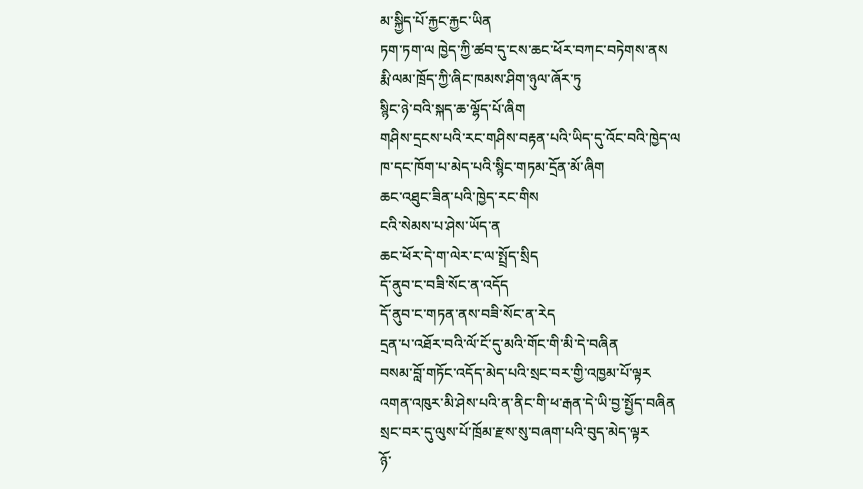མ་སྐྱིད་པོ་རྐྱང་རྐྱང་ཡིན
ཏག་ཏག་ལ ཁྱེད་ཀྱི་ཚབ་དུ་ངས་ཆང་ཕོར་བཀང་བཏེགས་ནས
རྨི་ལམ་ཁྲོད་ཀྱི་ཞིང་ཁམས་ཤིག་ཉུལ་ཞོར་ཏུ
སྙིང་ཉེ་བའི་སྐད་ཆ་ལྷོད་པོ་ཞིག
གཤིས་དྲངས་པའི་རང་གཤིས་བརྟན་པའི་ཡིད་དུ་འོང་བའི་ཁྱེད་ལ
ཁ་དང་ཁོག་པ་མེད་པའི་སྙིང་གཏམ་དྲོན་མོ་ཞིག
ཆང་འཐུང་ཟིན་པའི་ཁྱེད་རང་གིས
ངའི་སེམས་པ་ཤེས་ཡོད་ན
ཆང་ཕོར་དེ་ག་ལེར་ང་ལ་སྤྲོད་སྲིད
དོ་ནུབ་ང་བཟི་སོང་ན་འདོད
དོ་ནུབ་ང་གཏན་ནས་བཟི་སོང་ན་རེད
དྲན་པ་འཐོར་བའི་ལོ་ངོ་དུ་མའི་གོང་གི་མི་དེ་བཞིན
བསམ་བློ་གཏོང་འདོད་མེད་པའི་སྲང་བར་གྱི་འཁྱམ་པོ་ལྟར
འགན་འཁུར་མི་ཤེས་པའི་ན་ནིང་གི་ཕ་རྒན་དེ་ཡི་བྱ་སྤྱོད་བཞིན
སྲང་བར་དུ་ལུས་པོ་ཁྲོམ་རྫས་སུ་བཞག་པའི་བུད་མེད་ལྟར
ཉོ་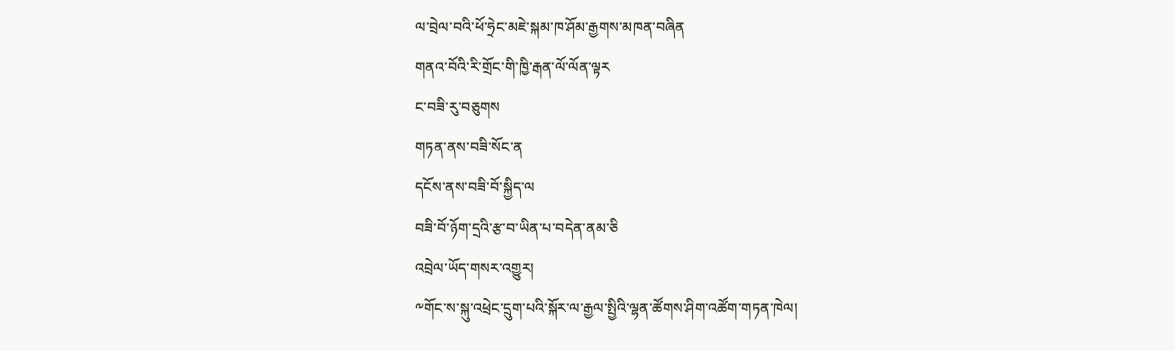ལ་བྲེལ་བའི་ཕོ་ཧྲེང་མཇེ་སྐམ་ཁ་ཤོམ་རྒྱགས་མཁན་བཞིན
གནའ་བོའི་རི་གྲོང་གི་ཁྱི་རྒན་ལོ་ལོན་ལྟར
ང་བཟི་རུ་བཅུགས
གཏན་ནས་བཟི་སོང་ན
དངོས་ནས་བཟི་བོ་སྐྱིད་ལ
བཟི་བོ་ཉོག་དྲའི་རྩ་བ་ཡིན་པ་བདེན་ནམ་ཅི
འབྲེལ་ཡོད་གསར་འགྱུར།
༸གོང་ས་སྐུ་འཕྲེང་དྲུག་པའི་སྐོར་ལ་རྒྱལ་སྤྱིའི་ལྷན་ཚོགས་ཤིག་འཚོག་གཏན་ཁེལ།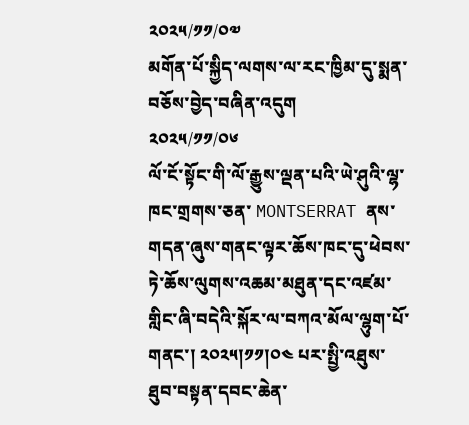༢༠༢༥/༡༡/༠༧
མགོན་པོ་སྐྱིད་ལགས་ལ་རང་ཁྱིམ་དུ་སྨན་བཅོས་བྱེད་བཞིན་འདུག
༢༠༢༥/༡༡/༠༦
ལོ་ངོ་སྟོང་གི་ལོ་རྒྱུས་ལྡན་པའི་ཡེ་ཤུའི་ལྷ་ཁང་གྲགས་ཅན་ MONTSERRAT ནས་གདན་ཞུས་གནང་ལྟར་ཆོས་ཁང་དུ་ཕེབས་ཏེ་ཆོས་ལུགས་འཆམ་མཐུན་དང་འཛམ་གླིང་ཞི་བདེའི་སྐོར་ལ་བཀའ་མོལ་ལྷུག་པོ་གནང་། ༢༠༢༥།༡༡།༠༤ པར་སྤྱི་འཐུས་ཐུབ་བསྟན་དབང་ཆེན་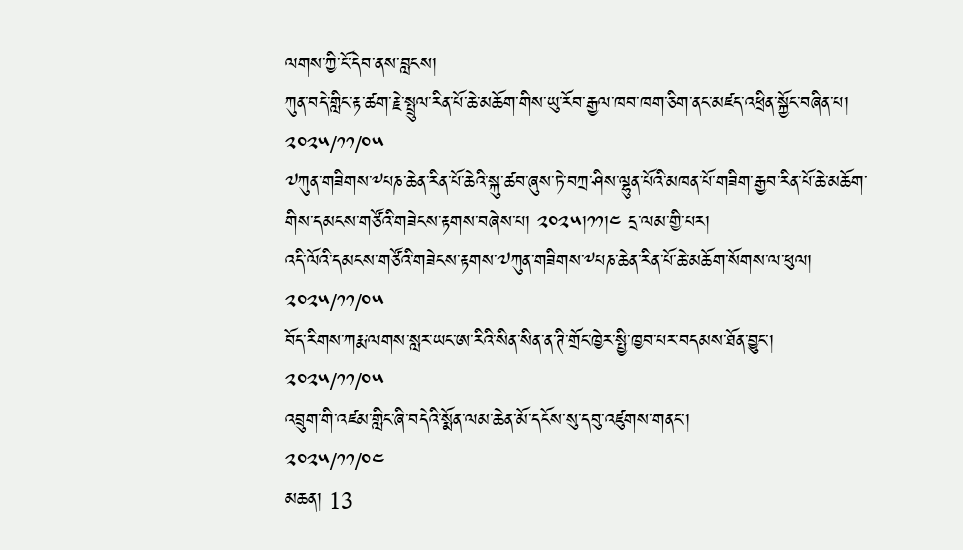ལགས་ཀྱི་ངོ་དེབ་ནས་བླངས།
ཀུན་བདེ་གླིང་རྟ་ཚག་རྗེ་སྤྲུལ་རིན་པོ་ཆེ་མཆོག་གིས་ཡུ་རོབ་རྒྱལ་ཁབ་ཁག་ཅིག་ནང་མཛད་འཕྲིན་སྐྱོང་བཞིན་པ།
༢༠༢༥/༡༡/༠༥
༧ཀུན་གཟིགས་༸པཎ་ཆེན་རིན་པོ་ཆེའི་སྐུ་ཚབ་ཞུས་ཏེ་བཀྲ་ཤིས་ལྷུན་པོའི་མཁན་པོ་གཟིག་རྒྱབ་རིན་པོ་ཆེ་མཆོག་གིས་དམངས་གཙོའི་གཟེངས་རྟགས་བཞེས་པ། ༢༠༢༥།༡༡།༤ དྲ་ལམ་གྱི་པར།
འདི་ལོའི་དམངས་གཙོའི་གཟེངས་རྟགས་༧ཀུན་གཟིགས་༸པཎ་ཆེན་རིན་པོ་ཆེ་མཆོག་སོགས་ལ་ཕུལ།
༢༠༢༥/༡༡/༠༥
བོད་རིགས་ཀརྨ་ལགས་སླར་ཡང་ཨ་རིའི་སིན་སིན་ན་ཊི་གྲོང་ཁྱེར་སྤྱི་ཁྱབ་པར་བདམས་ཐོན་བྱུང་།
༢༠༢༥/༡༡/༠༥
འབྲུག་གི་འཛམ་གླིང་ཞི་བདེའི་སྨོན་ལམ་ཆེན་མོ་དངོས་སུ་དབུ་འཛུགས་གནང་།
༢༠༢༥/༡༡/༠༤
མཆན། 13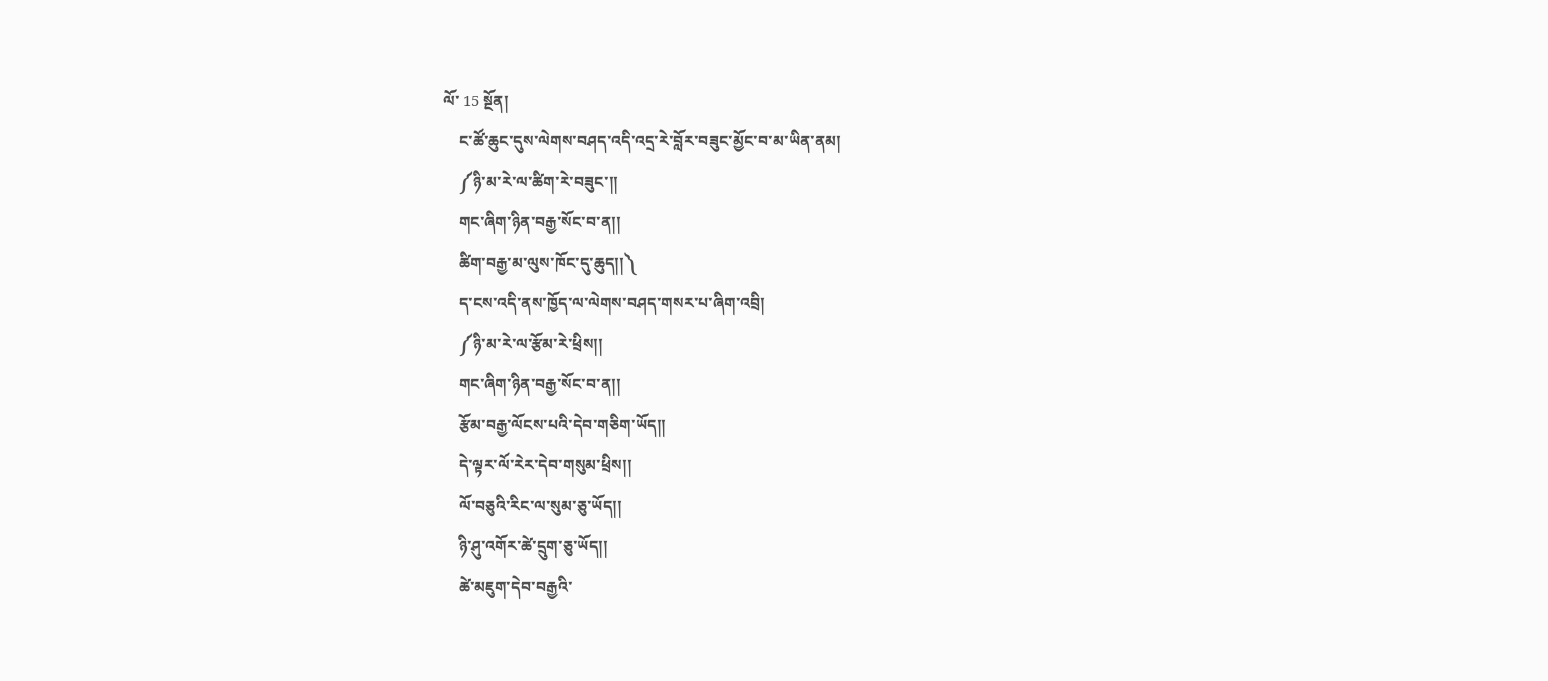ལོ་ 15 སྔོན།
    ང་ཚོ་ཆུང་དུས་ལེགས་བཤད་འདི་འདྲ་རེ་བློར་བཟུང་མྱོང་བ་མ་ཡིན་ནམ།
    ༼ཉི་མ་རེ་ལ་ཚིག་རེ་བཟུང་།།
    གང་ཞིག་ཉིན་བརྒྱ་སོང་བ་ན།།
    ཚིག་བརྒྱ་མ་ལུས་ཁོང་དུ་ཆུད།།༽
    ད་ངས་འདི་ནས་ཁྱོད་ལ་ལེགས་བཤད་གསར་པ་ཞིག་འབྲི།
    ༼ཉི་མ་རེ་ལ་རྩོམ་རེ་ཕྲིས།།
    གང་ཞིག་ཉིན་བརྒྱ་སོང་བ་ན།།
    རྩོམ་བརྒྱ་ལོངས་པའི་དེབ་གཅིག་ཡོད།།
    དེ་ལྟར་ལོ་རེར་དེབ་གསུམ་ཕྲིས།།
    ལོ་བཅུའི་རིང་ལ་སུམ་ཅུ་ཡོད།།
    ཉི་ཤུ་འགོར་ཚེ་དྲུག་ཅུ་ཡོད།།
    ཚེ་མཇུག་དེབ་བརྒྱའི་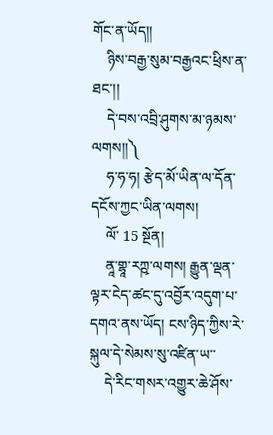གོང་ན་ཡོད།།
    ཉིས་བརྒྱ་སུམ་བརྒྱའང་ཕྲིས་ན་ཐང་།།
    དེ་བས་འབྲི་ཤུགས་མ་ཉམས་ལགས།།༽
    ཧ་ཧ་ཧ། རྩེད་མོ་ཡིན་ལ་དོན་དངོས་ཀྱང་ཡིན་ལགས།
    ལོ་ 15 སྔོན།
    ནཱ་གྷཱ་རཀྵ་ལགས། རྒྱུན་ལྡན་ལྟར་ངེད་ཚང་དུ་འབྱོར་འདུག་པ་དགའ་ནས་ཡོད། ངས་ཉིད་ཀྱིས་རེ་སྐུལ་དེ་སེམས་སུ་འཛིན་ཡ་་
    དེ་རིང་གསར་འགྱུར་ཆེ་ཤོས་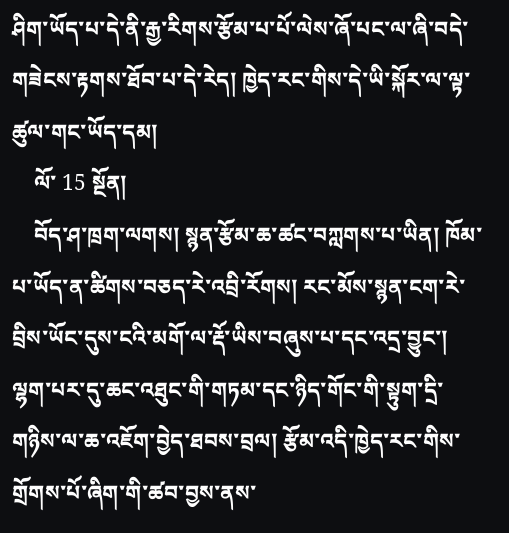ཤིག་ཡོད་པ་དེ་ནི་རྒྱ་རིགས་རྩོམ་པ་པོ་ལེས་ཞོ་པང་ལ་ཞི་བདེ་གཟེངས་རྟགས་ཐོབ་པ་དེ་རེད། ཁྱེད་རང་གིས་དེ་ཡི་སྐོར་ལ་ལྟ་ཚུལ་གང་ཡོད་དམ།
    ལོ་ 15 སྔོན།
    བོད་ཤ་ཁྲག་ལགས། སྙན་རྩོམ་ཆ་ཚང་བཀླགས་པ་ཡིན། ཁོམ་པ་ཡོད་ན་ཚིགས་བཅད་རེ་འབྲི་རོགས། རང་མོས་སྙན་ངག་རེ་བྲིས་ཡོང་དུས་ངའི་མགོ་ལ་རྡོ་ཡིས་བཞུས་པ་དང་འདྲ་བྱུང་། ལྷག་པར་དུ་ཆང་འཐུང་གི་གཏམ་དང་ཉིད་གོང་གི་སྟུག་དྲི་གཉིས་ལ་ཆ་འཇོག་བྱེད་ཐབས་བྲལ། རྩོམ་འདི་ཁྱེད་རང་གིས་གྲོགས་པོ་ཞིག་གི་ཚབ་བྱས་ནས་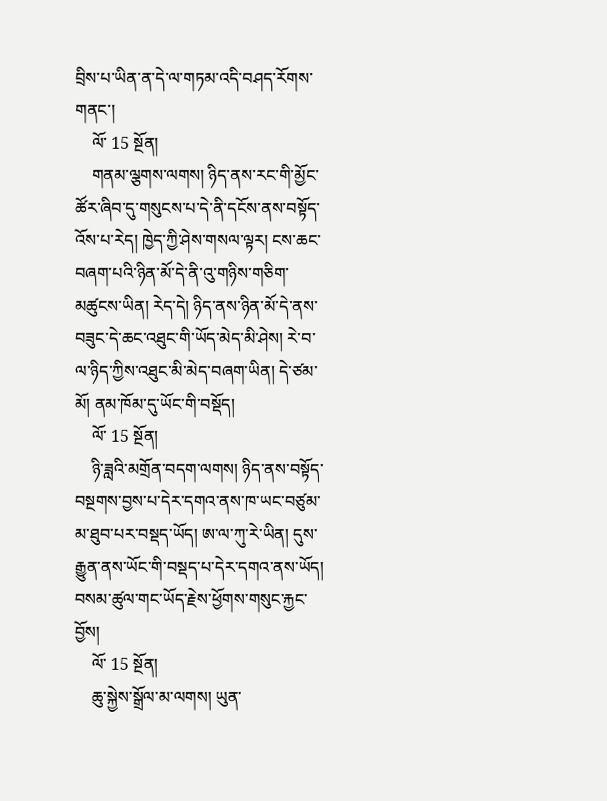བྲིས་པ་ཡིན་ན་དེ་ལ་གཏམ་འདི་བཤད་རོགས་གནང་།
    ལོ་ 15 སྔོན།
    གནམ་ལྕགས་ལགས། ཉིད་ནས་རང་གི་མྱོང་ཚོར་ཞིབ་དུ་གསུངས་པ་དེ་ནི་དངོས་ནས་བསྟོད་འོས་པ་རེད། ཁྱེད་ཀྱི་ཤེས་གསལ་ལྟར། ངས་ཆང་བཞག་པའི་ཉིན་མོ་དེ་ནི་འུ་གཉིས་གཅིག་མཚུངས་ཡིན། རེད་དེ། ཉིད་ནས་ཉིན་མོ་དེ་ནས་བཟུང་དེ་ཆང་འཐུང་གི་ཡོད་མེད་མི་ཤེས། རེ་བ་ལ་ཉིད་ཀྱིས་འཐུང་མི་མེད་བཞག་ཡིན། དེ་ཙམ་མོ། ནམ་ཁོམ་དུ་ཡོང་གི་བསྡོད།
    ལོ་ 15 སྔོན།
    ཉི་ཟླའི་མགྲོན་བདག་ལགས། ཉིད་ནས་བསྟོད་བསྔགས་བྱས་པ་དེར་དགའ་ནས་ཁ་ཡང་བཙུམ་མ་ཐུབ་པར་བསྡད་ཡོད། ཨ་ལ་ཀུ་རེ་ཡིན། དུས་རྒྱུན་ནས་ཡོང་གི་བསྡད་པ་དེར་དགའ་ནས་ཡོད། བསམ་ཚུལ་གང་ཡོད་རྗེས་ཕྱོགས་གསུང་རྐྱང་བྱོས།
    ལོ་ 15 སྔོན།
    ཆུ་སྐྱེས་སྒྲོལ་མ་ལགས། ཡུན་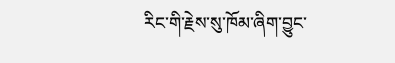རིང་གི་རྗེས་སུ་ཁོམ་ཞིག་བྱུང་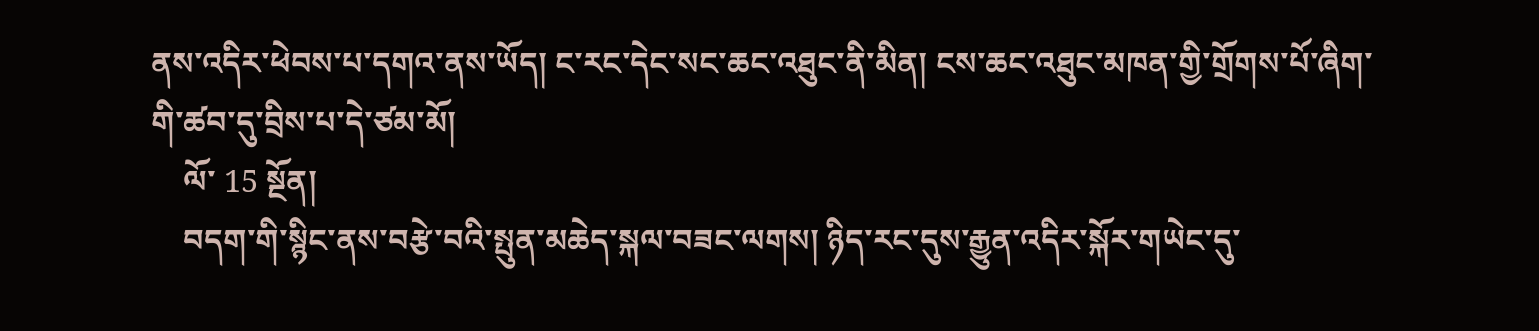ནས་འདིར་ཕེབས་པ་དགའ་ནས་ཡོད། ང་རང་དེང་སང་ཆང་འཐུང་ནི་མིན། ངས་ཆང་འཐུང་མཁན་གྱི་གྲོགས་པོ་ཞིག་གི་ཚབ་དུ་བྲིས་པ་དེ་ཙམ་མོ།
    ལོ་ 15 སྔོན།
    བདག་གི་སྙིང་ནས་བརྩེ་བའི་སྤུན་མཆེད་སྐལ་བཟང་ལགས། ཉིད་རང་དུས་རྒྱུན་འདིར་སྐོར་གཡེང་དུ་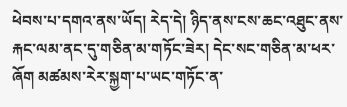ཕེབས་པ་དགའ་ནས་ཡོད། རེད་དེ། ཉིད་ནས་ངས་ཆང་འཐུང་ནས་རྐང་ལམ་ནང་དུ་གཅིན་མ་གཏོང་ཟེར། དེང་སང་གཅིན་མ་ཕར་ཞོག མཚམས་རེར་སྐྱག་པ་ཡང་གཏོང་ན་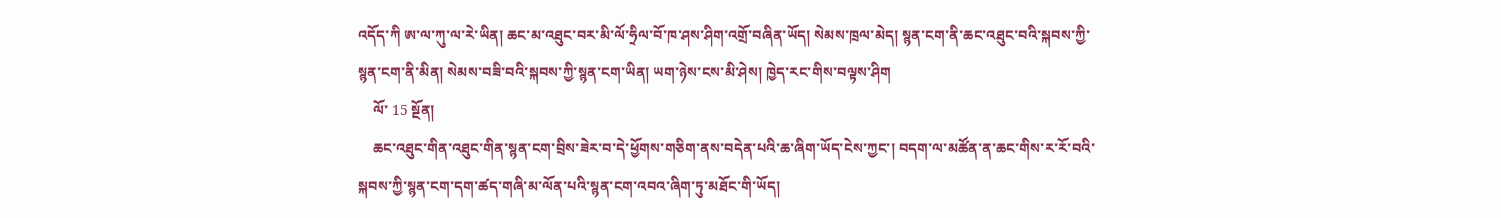འདོད་ཀི ཨ་ལ་ཀུ་ལ་རེ་ཡིན། ཆང་མ་འཐུང་བར་མི་ལོ་ཧྲིལ་བོ་ཁ་ཤས་ཤིག་འགྲོ་བཞིན་ཡོད། སེམས་ཁྲལ་མེད། སྙན་ངག་ནི་ཆང་འཐུང་བའི་སྐབས་ཀྱི་སྙན་ངག་ནི་མིན། སེམས་བཟི་བའི་སྐབས་ཀྱི་སྙན་ངག་ཡིན། ཡག་ཉེས་ངས་མི་ཤེས། ཁྱེད་རང་གིས་བལྟས་ཤིག
    ལོ་ 15 སྔོན།
    ཆང་འཐུང་གིན་འཐུང་གིན་སྙན་ངག་བྲིས་ཟེར་བ་དེ་ཕྱོགས་གཅིག་ནས་བདེན་པའི་ཆ་ཞིག་ཡོད་ངེས་ཀྱང་། བདག་ལ་མཚོན་ན་ཆང་གིས་ར་རོ་བའི་སྐབས་ཀྱི་སྙན་ངག་དག་ཚད་གཞི་མ་ལོན་པའི་སྙན་ངག་འབའ་ཞིག་ཏུ་མཐོང་གི་ཡོད།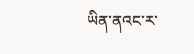ཡིན་ནའང་ར་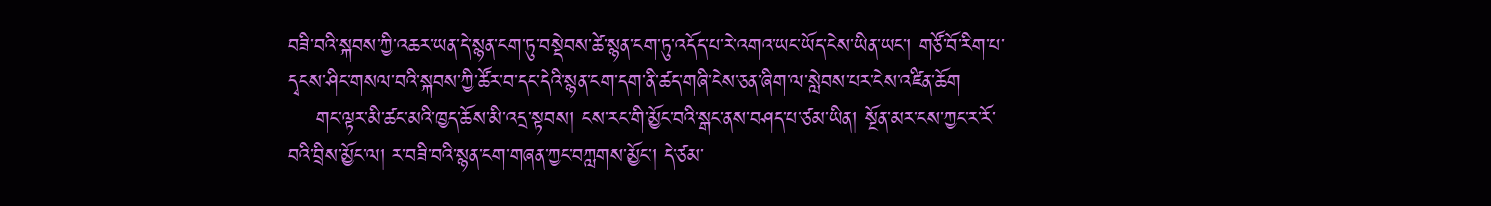བཟི་བའི་སྐབས་ཀྱི་འཆར་ཡན་དེ་སྙན་ངག་ཏུ་བསྡེབས་ཚེ་སྙན་ངག་ཏུ་འདོད་པ་རེ་འགའ་ཡང་ཡོད་ངེས་ཡིན་ཡང་། གཙོ་བོ་རིག་པ་དྭངས་ཤིང་གསལ་བའི་སྐབས་ཀྱི་ཚོར་བ་དང་དེའི་སྙན་ངག་དག་ནི་ཚད་གཞི་ངེས་ཅན་ཞིག་ལ་སླེབས་པར་ངེས་འཛིན་ཆོག
    གང་ལྟར་མི་ཚང་མའི་ཁྱད་ཆོས་མི་འདྲ་སྟབས། ངས་རང་གི་མྱོང་བའི་སྒང་ནས་བཤད་པ་ཙམ་ཡིན། སྔོན་མར་ངས་ཀྱང་ར་རོ་བའི་བྲིས་མྱོང་ལ། ར་བཟི་བའི་སྙན་ངག་གཞན་ཀྱང་བཀླགས་མྱོང་། དེ་ཙམ་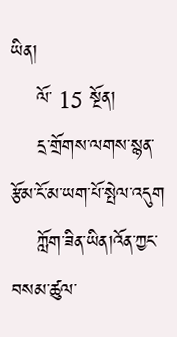ཡིན།
    ལོ་ 15 སྔོན།
    དྲ་གྲོགས་ལགས་སྙན་རྩོམ་ངོ་མ་ཡག་པོ་སྤེལ་འདུག
    ཀློག་ཟིན་ཡིན།འོན་ཀྱང་བསམ་ཚུལ་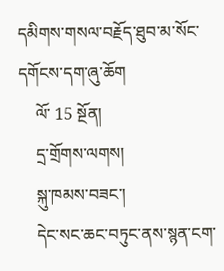དམིགས་གསལ་བརྗོད་ཐུབ་མ་སོང་དགོངས་དག་ཞུ་ཆོག
    ལོ་ 15 སྔོན།
    དྲ་གྲོགས་ལགས།
    སྐུ་ཁམས་བཟང་།
    དེང་སང་ཆང་བཏུང་ནས་སྙན་ངག་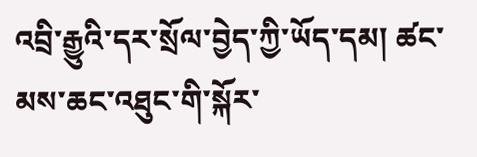འབྲི་རྒྱུའི་དར་སྲོལ་བྱེད་ཀྱི་ཡོད་དམ། ཚང་མས་ཆང་འཐུང་གི་སྐོར་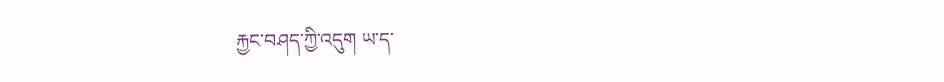རྐྱང་བཤད་ཀྱི་འདུག ཡ་ད་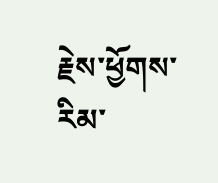རྗེས་ཕྱོགས་རིམ་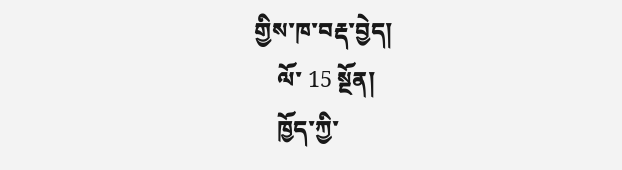གྱིས་ཁ་བརྡ་བྱེད།
    ལོ་ 15 སྔོན།
    ཁྱོད་ཀྱི་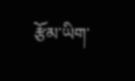རྩོམ་ཡིག་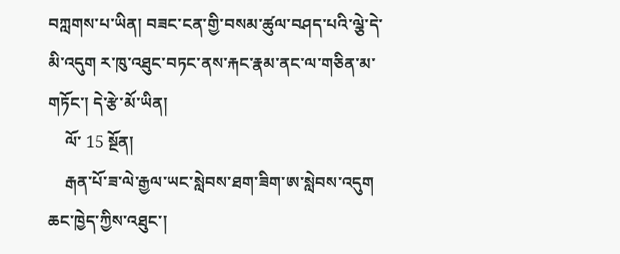བཀླགས་པ་ཡིན། བཟང་ངན་གྱི་བསམ་ཚུལ་བཤད་པའི་ལྕེ་དེ་མི་འདུག ར་ཁུ་འཐུང་བཏང་ནས་རྐང་རྣམ་ནང་ལ་གཅིན་མ་གཏོང་། དེ་རྩེ་མོ་ཡིན།
    ལོ་ 15 སྔོན།
    རྒན་པོ་ཟ་ལེ་རྒྱལ་ཡང་སླེབས་ཐག་ཟིག་ཨ་སླེབས་འདུག ཆང་ཁྱེད་ཀྱིས་འཐུང་།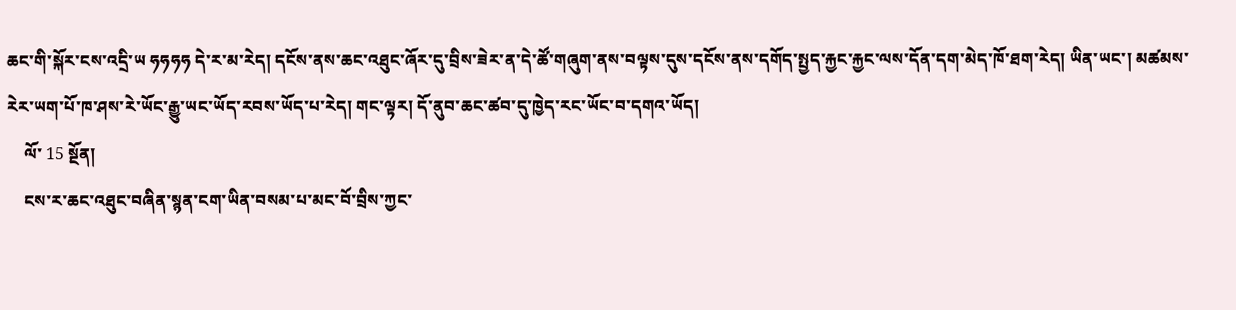ཆང་གི་སྐོར་ངས་འདྲི་ཡ ཧཧཧཧ དེ་ར་མ་རེད། དངོས་ནས་ཆང་འཐུང་ཞོར་དུ་བྲིས་ཟེར་ན་དེ་ཚོ་གཞུག་ནས་བལྟས་དུས་དངོས་ནས་དགོད་སྤྱད་རྐྱང་རྐྱང་ལས་དོན་དག་མེད་ཁོ་ཐག་རེད། ཡིན་ཡང་། མཚམས་རེར་ཡག་པོ་ཁ་ཤས་རེ་ཡོང་རྒྱུ་ཡང་ཡོད་རབས་ཡོད་པ་རེད། གང་ལྟར། དོ་ནུབ་ཆང་ཚབ་དུ་ཁྱེད་རང་ཡོང་བ་དགའ་ཡོད།
    ལོ་ 15 སྔོན།
    ངས་ར་ཆང་འཐུང་བཞིན་སྙན་ངག་ཡིན་བསམ་པ་མང་བོ་བྲིས་ཀྱང་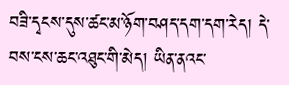བཟི་དྭངས་དུས་ཚང་མ་ཉོག་བཤད་དག་དག་རེད། དེ་བས་ངས་ཆང་འཐུང་གི་མེད། ཡིན་ནའང་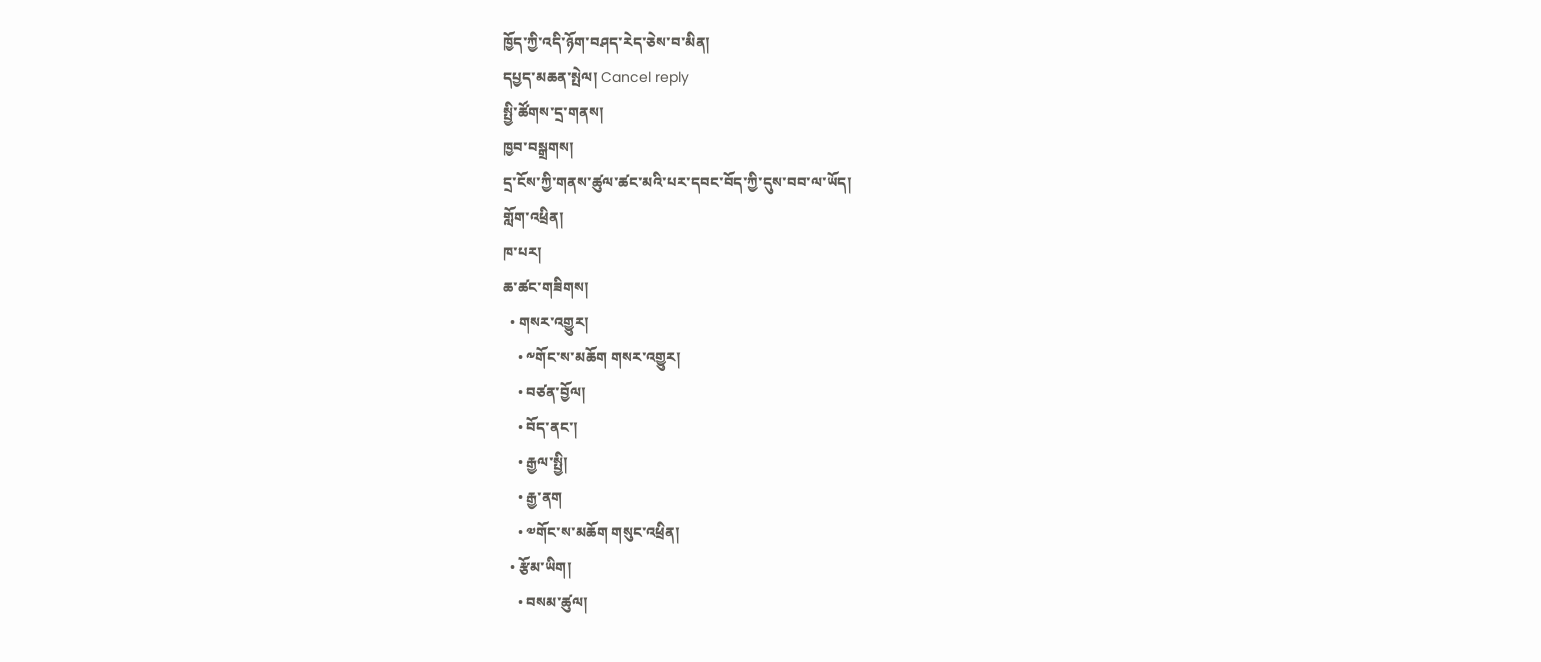ཁྱོད་ཀྱི་འདི་ཉོག་བཤད་རེད་ཅེས་བ་མིན།
དཔྱད་མཆན་སྤེལ། Cancel reply
སྤྱི་ཚོགས་དྲ་གནས།
ཁྱབ་བསྒྲགས།
དྲ་ངོས་ཀྱི་གནས་ཚུལ་ཚང་མའི་པར་དབང་བོད་ཀྱི་དུས་བབ་ལ་ཡོད།
གློག་འཕྲིན།
ཁ་པར།
ཆ་ཚང་གཟིགས།
  • གསར་འགྱུར།
    • ༸གོང་ས་མཆོག གསར་འགྱུར།
    • བཙན་བྱོལ།
    • བོད་ནང་།
    • རྒྱལ་སྤྱི།
    • རྒྱ་ནག
    • ༧གོང་ས་མཆོག གསུང་འཕྲིན།
  • རྩོམ་ཡིག།
    • བསམ་ཚུལ།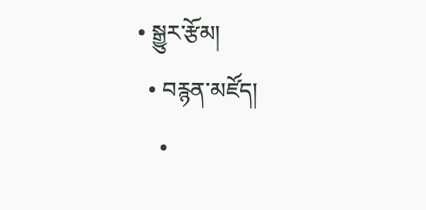• སྒྱུར་རྩོམ།
  • བརྙན་མཛོད།
    •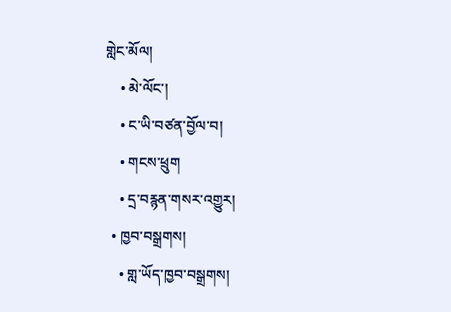གླེང་མོལ།
    • མེ་ལོང་།
    • ང་ཡི་བཙན་བྱོལ་བ།
    • གངས་ཕྲུག
    • དྲ་བརྙན་གསར་འགྱུར།
  • ཁྱབ་བསྒྲགས།
    • གླ་ཡོད་ཁྱབ་བསྒྲགས།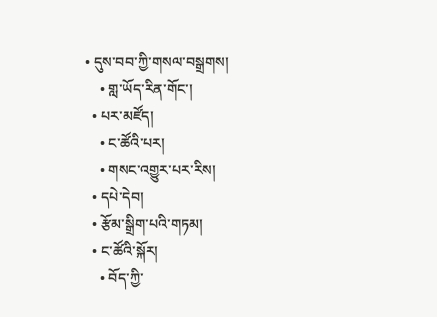• དུས་བབ་ཀྱི་གསལ་བསྒྲགས།
    • གླ་ཡོད་རིན་གོང་།
  • པར་མཛོད།
    • ང་ཚོའི་པར།
    • གསང་འགྱུར་པར་རིས།
  • དཔེ་དེབ།
  • རྩོམ་སྒྲིག་པའི་གཏམ།
  • ང་ཚོའི་སྐོར།
    • བོད་ཀྱི་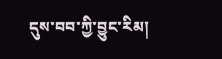དུས་བབ་ཀྱི་བྱུང་རིམ།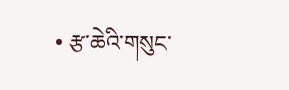• རྩ་ཆེའི་གསུང་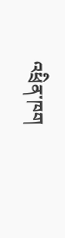འཕྲིན་ཁག